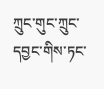ཀྲུང་གུང་ཀྲུང་དབྱང་གིས་ཏང་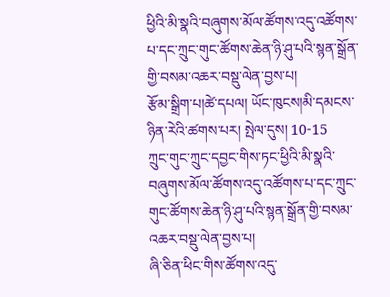ཕྱིའི་མི་སྣའི་བཞུགས་མོལ་ཚོགས་འདུ་འཚོགས་པ་དང་ཀྲུང་གུང་ཚོགས་ཆེན་ཉི་ཤུ་པའི་སྙན་སྒྲོན་གྱི་བསམ་འཆར་བསྡུ་ལེན་བྱས་པ།
རྩོམ་སྒྲིག་པ།ཚེ་དཔལ། ཡོང་ཁུངས།མི་དམངས་ཉིན་རེའི་ཚགས་པར། སྤེལ་དུས། 10-15
ཀྲུང་གུང་ཀྲུང་དབྱང་གིས་ཏང་ཕྱིའི་མི་སྣའི་བཞུགས་མོལ་ཚོགས་འདུ་འཚོགས་པ་དང་ཀྲུང་གུང་ཚོགས་ཆེན་ཉི་ཤུ་པའི་སྙན་སྒྲོན་གྱི་བསམ་འཆར་བསྡུ་ལེན་བྱས་པ།
ཞི་ཅིན་ཕིང་གིས་ཚོགས་འདུ་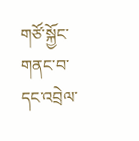གཙོ་སྐྱོང་གནང་བ་དང་འབྲེལ་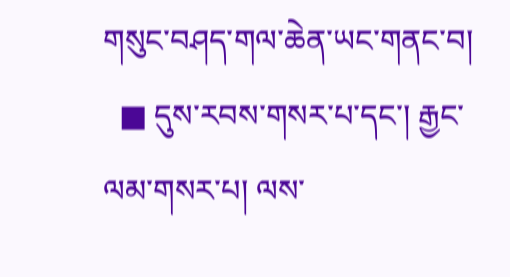གསུང་བཤད་གལ་ཆེན་ཡང་གནང་བ།
  ■ དུས་རབས་གསར་པ་དང་། རྒྱང་ལམ་གསར་པ། ལས་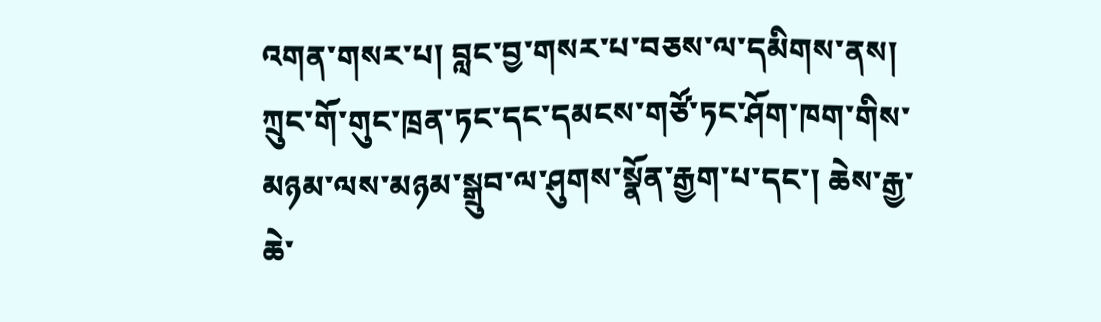འགན་གསར་པ། བླང་བྱ་གསར་པ་བཅས་ལ་དམིགས་ནས། ཀྲུང་གོ་གུང་ཁྲན་ཏང་དང་དམངས་གཙོ་ཏང་ཤོག་ཁག་གིས་མཉམ་ལས་མཉམ་སྒྲུབ་ལ་ཤུགས་སྣོན་རྒྱག་པ་དང་། ཆེས་རྒྱ་ཆེ་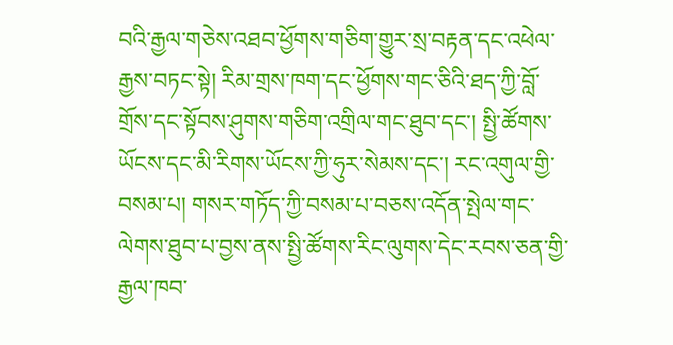བའི་རྒྱལ་གཅེས་འཐབ་ཕྱོགས་གཅིག་གྱུར་སྲ་བརྟན་དང་འཕེལ་རྒྱས་བཏང་སྟེ། རིམ་གྲས་ཁག་དང་ཕྱོགས་གང་ཅིའི་ཐད་ཀྱི་བློ་གྲོས་དང་སྟོབས་ཤུགས་གཅིག་འགྲིལ་གང་ཐུབ་དང་། སྤྱི་ཚོགས་ཡོངས་དང་མི་རིགས་ཡོངས་ཀྱི་ཧུར་སེམས་དང་། རང་འགུལ་གྱི་བསམ་པ། གསར་གཏོད་ཀྱི་བསམ་པ་བཅས་འདོན་སྤེལ་གང་ལེགས་ཐུབ་པ་བྱས་ནས་སྤྱི་ཚོགས་རིང་ལུགས་དེང་རབས་ཅན་གྱི་རྒྱལ་ཁབ་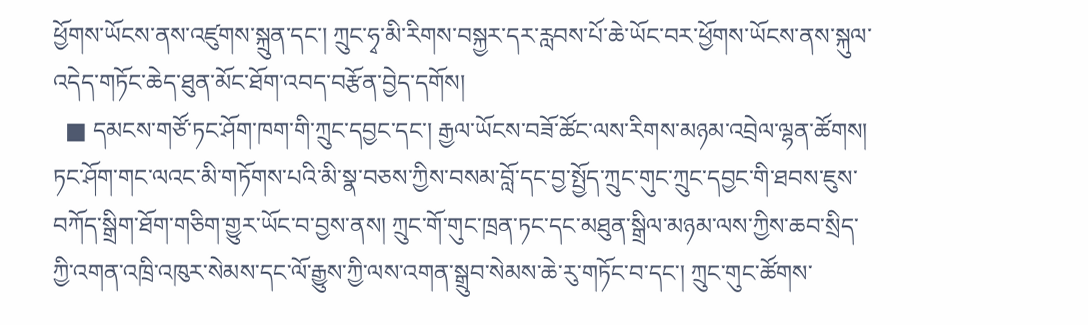ཕྱོགས་ཡོངས་ནས་འཛུགས་སྐྲུན་དང་། ཀྲུང་ཧྭ་མི་རིགས་བསྐྱར་དར་རླབས་པོ་ཆེ་ཡོང་བར་ཕྱོགས་ཡོངས་ནས་སྐུལ་འདེད་གཏོང་ཆེད་ཐུན་མོང་ཐོག་འབད་བརྩོན་བྱེད་དགོས།
  ■ དམངས་གཙོ་ཏང་ཤོག་ཁག་གི་ཀྲུང་དབྱང་དང་། རྒྱལ་ཡོངས་བཟོ་ཚོང་ལས་རིགས་མཉམ་འབྲེལ་ལྷན་ཚོགས། ཏང་ཤོག་གང་ལའང་མི་གཏོགས་པའི་མི་སྣ་བཅས་ཀྱིས་བསམ་བློ་དང་བྱ་སྤྱོད་ཀྲུང་གུང་ཀྲུང་དབྱང་གི་ཐབས་ཇུས་བཀོད་སྒྲིག་ཐོག་གཅིག་གྱུར་ཡོང་བ་བྱས་ནས། ཀྲུང་གོ་གུང་ཁྲན་ཏང་དང་མཐུན་སྒྲིལ་མཉམ་ལས་ཀྱིས་ཆབ་སྲིད་ཀྱི་འགན་འཁྲི་འཁུར་སེམས་དང་ལོ་རྒྱུས་ཀྱི་ལས་འགན་སྒྲུབ་སེམས་ཆེ་རུ་གཏོང་བ་དང་། ཀྲུང་གུང་ཚོགས་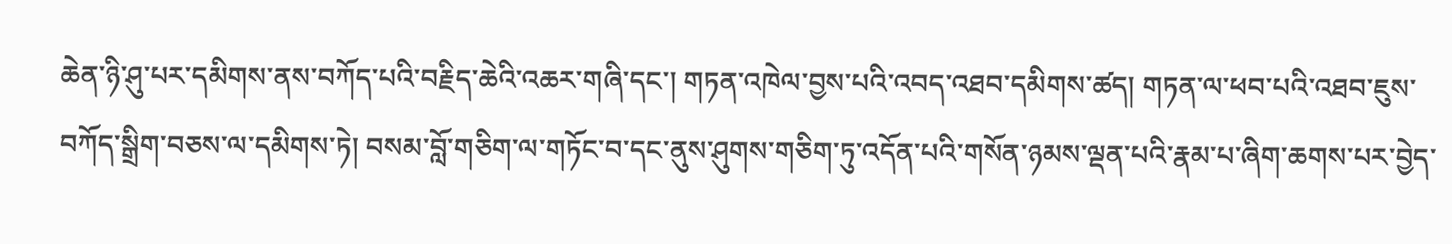ཆེན་ཉི་ཤུ་པར་དམིགས་ནས་བཀོད་པའི་བརྗིད་ཆེའི་འཆར་གཞི་དང་། གཏན་འཁེལ་བྱས་པའི་འབད་འཐབ་དམིགས་ཚད། གཏན་ལ་ཕབ་པའི་འཐབ་ཇུས་བཀོད་སྒྲིག་བཅས་ལ་དམིགས་ཏེ། བསམ་བློ་གཅིག་ལ་གཏོང་བ་དང་ནུས་ཤུགས་གཅིག་ཏུ་འདོན་པའི་གསོན་ཉམས་ལྡན་པའི་རྣམ་པ་ཞིག་ཆགས་པར་བྱེད་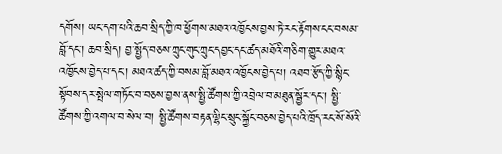དགོས། ཡང་དག་པའི་ཆབ་སྲིད་ཀྱི་ཁ་ཕྱོགས་མཐའ་འཁྱོངས་བྱས་ཏེ་རང་རྟོགས་ངང་བསམ་བློ་དང་། ཆབ་སྲིད། བྱ་སྤྱོད་བཅས་ཀྲུང་གུང་ཀྲུང་དབྱང་དང་ཚད་མཐོའི་གཅིག་གྱུར་མཐའ་འཁྱོངས་བྱེད་པ་དང་། མཐའ་ཚད་ཀྱི་བསམ་བློ་མཐའ་འཁྱོངས་བྱེད་པ། འཐབ་རྩོད་ཀྱི་སྙིང་སྟོབས་དར་སྤེལ་གཏོང་བ་བཅས་བྱས་ནས་སྤྱི་ཚོགས་ཀྱི་འབྲེལ་བ་མཐུན་སྦྱོར་དང་། སྤྱི་ཚོགས་ཀྱི་འགལ་བ་སེལ་བ། སྤྱི་ཚོགས་བརྟན་ལྷིང་སྲུང་སྐྱོང་བཅས་བྱེད་པའི་ཁྲོད་རང་སོ་སོའི་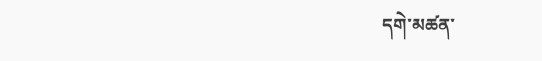དགེ་མཚན་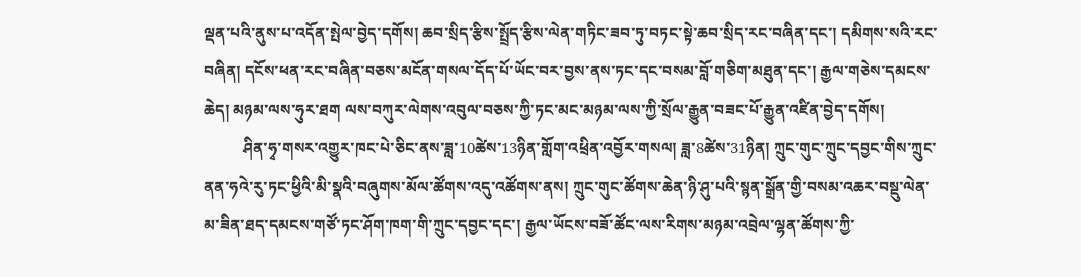ལྡན་པའི་ནུས་པ་འདོན་སྤེལ་བྱེད་དགོས། ཆབ་སྲིད་རྩིས་སྤྲོད་རྩིས་ལེན་གཏིང་ཟབ་ཏུ་བཏང་སྟེ་ཆབ་སྲིད་རང་བཞིན་དང་། དམིགས་སའི་རང་བཞིན། དངོས་ཕན་རང་བཞིན་བཅས་མངོན་གསལ་དོད་པོ་ཡོང་བར་བྱས་ནས་ཏང་དང་བསམ་བློ་གཅིག་མཐུན་དང་། རྒྱལ་གཅེས་དམངས་ཆེད། མཉམ་ལས་ཧུར་ཐག ལས་བཀུར་ལེགས་འབུལ་བཅས་ཀྱི་ཏང་མང་མཉམ་ལས་ཀྱི་སྲོལ་རྒྱུན་བཟང་པོ་རྒྱུན་འཛིན་བྱེད་དགོས།
          ཤིན་ཧྭ་གསར་འགྱུར་ཁང་པེ་ཅིང་ནས་ཟླ་10ཚེས་13ཉིན་གློག་འཕྲིན་འབྱོར་གསལ། ཟླ་8ཚེས་31ཉིན། ཀྲུང་གུང་ཀྲུང་དབྱང་གིས་ཀྲུང་ནན་ཧའེ་རུ་ཏང་ཕྱིའི་མི་སྣའི་བཞུགས་མོལ་ཚོགས་འདུ་འཚོགས་ནས། ཀྲུང་གུང་ཚོགས་ཆེན་ཉི་ཤུ་པའི་སྙན་སྒྲོན་གྱི་བསམ་འཆར་བསྡུ་ལེན་མ་ཟིན་ཐད་དམངས་གཙོ་ཏང་ཤོག་ཁག་གི་ཀྲུང་དབྱང་དང་། རྒྱལ་ཡོངས་བཟོ་ཚོང་ལས་རིགས་མཉམ་འབྲེལ་ལྷན་ཚོགས་ཀྱི་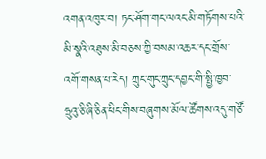འགན་འཁུར་བ། ཏང་ཤོག་གང་ལའང་མི་གཏོགས་པའི་མི་སྣའི་འཐུས་མི་བཅས་ཀྱི་བསམ་འཆར་དང་གྲོས་འགོ་གསན་པ་རེད། ཀྲུང་གུང་ཀྲུང་དབྱང་གི་སྤྱི་ཁྱབ་ཧྲུའུ་ཅི་ཞི་ཅིན་ཕིང་གིས་བཞུགས་མོལ་ཚོགས་འདུ་གཙོ་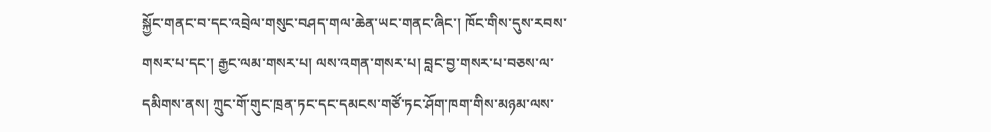སྐྱོང་གནང་བ་དང་འབྲེལ་གསུང་བཤད་གལ་ཆེན་ཡང་གནང་ཞིང་། ཁོང་གིས་དུས་རབས་གསར་པ་དང་། རྒྱང་ལམ་གསར་པ། ལས་འགན་གསར་པ། བླང་བྱ་གསར་པ་བཅས་ལ་དམིགས་ནས། ཀྲུང་གོ་གུང་ཁྲན་ཏང་དང་དམངས་གཙོ་ཏང་ཤོག་ཁག་གིས་མཉམ་ལས་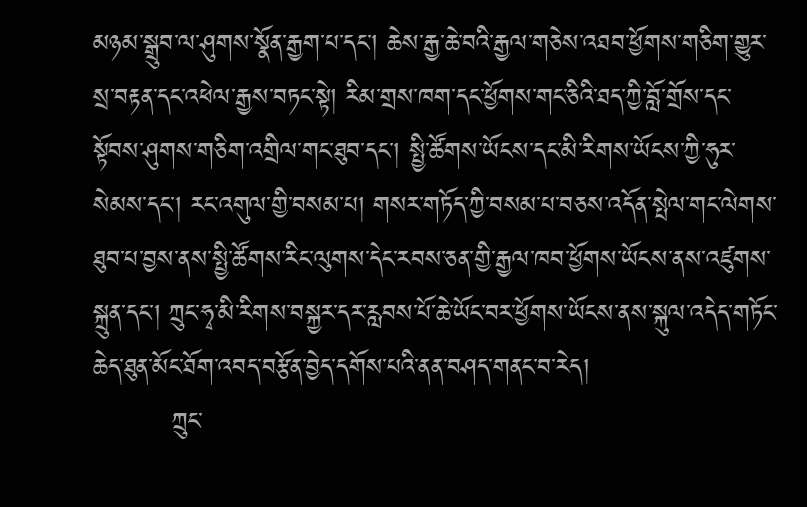མཉམ་སྒྲུབ་ལ་ཤུགས་སྣོན་རྒྱག་པ་དང་། ཆེས་རྒྱ་ཆེ་བའི་རྒྱལ་གཅེས་འཐབ་ཕྱོགས་གཅིག་གྱུར་སྲ་བརྟན་དང་འཕེལ་རྒྱས་བཏང་སྟེ། རིམ་གྲས་ཁག་དང་ཕྱོགས་གང་ཅིའི་ཐད་ཀྱི་བློ་གྲོས་དང་སྟོབས་ཤུགས་གཅིག་འགྲིལ་གང་ཐུབ་དང་། སྤྱི་ཚོགས་ཡོངས་དང་མི་རིགས་ཡོངས་ཀྱི་ཧུར་སེམས་དང་། རང་འགུལ་གྱི་བསམ་པ། གསར་གཏོད་ཀྱི་བསམ་པ་བཅས་འདོན་སྤེལ་གང་ལེགས་ཐུབ་པ་བྱས་ནས་སྤྱི་ཚོགས་རིང་ལུགས་དེང་རབས་ཅན་གྱི་རྒྱལ་ཁབ་ཕྱོགས་ཡོངས་ནས་འཛུགས་སྐྲུན་དང་། ཀྲུང་ཧྭ་མི་རིགས་བསྐྱར་དར་རླབས་པོ་ཆེ་ཡོང་བར་ཕྱོགས་ཡོངས་ནས་སྐུལ་འདེད་གཏོང་ཆེད་ཐུན་མོང་ཐོག་འབད་བརྩོན་བྱེད་དགོས་པའི་ནན་བཤད་གནང་བ་རེད།
         ཀྲུང་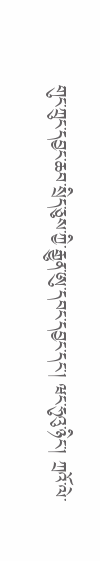གུང་ཀྲུང་དབྱང་ཆབ་སྲིད་ཅུས་ཀྱི་རྒྱུན་ཨུ་དབང་དབྱང་དང་། ཝང་ཧུའུ་ཉིང་། ཀྲའོ་ལེ་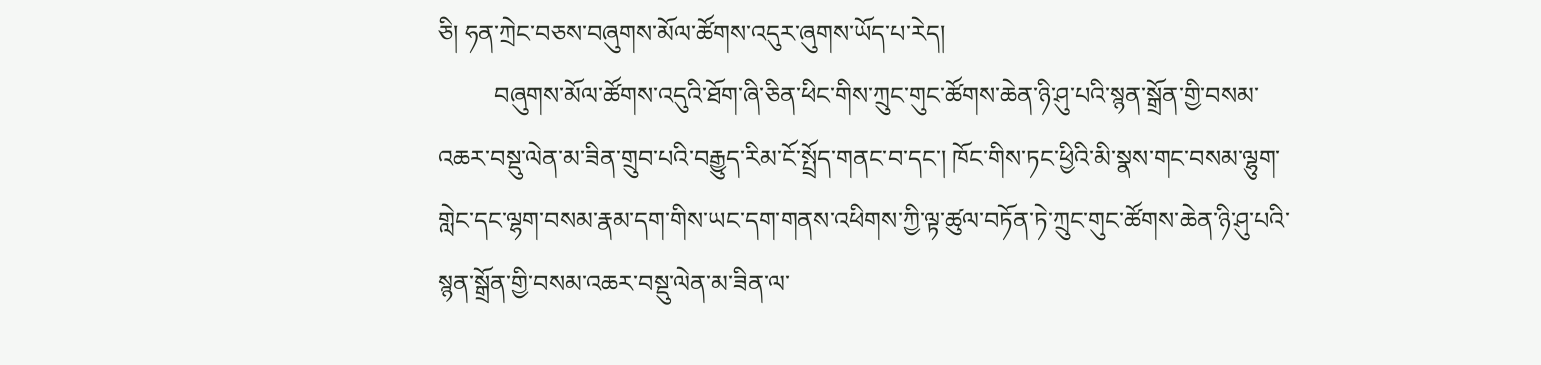ཅི། ཧན་ཀྲེང་བཅས་བཞུགས་མོལ་ཚོགས་འདུར་ཞུགས་ཡོད་པ་རེད།
         བཞུགས་མོལ་ཚོགས་འདུའི་ཐོག་ཞི་ཅིན་ཕིང་གིས་ཀྲུང་གུང་ཚོགས་ཆེན་ཉི་ཤུ་པའི་སྙན་སྒྲོན་གྱི་བསམ་འཆར་བསྡུ་ལེན་མ་ཟིན་གྲུབ་པའི་བརྒྱུད་རིམ་ངོ་སྤྲོད་གནང་བ་དང་། ཁོང་གིས་ཏང་ཕྱིའི་མི་སྣས་གང་བསམ་ལྷུག་གླེང་དང་ལྷག་བསམ་རྣམ་དག་གིས་ཡང་དག་གནས་འཕིགས་ཀྱི་ལྟ་ཚུལ་བཏོན་ཏེ་ཀྲུང་གུང་ཚོགས་ཆེན་ཉི་ཤུ་པའི་སྙན་སྒྲོན་གྱི་བསམ་འཆར་བསྡུ་ལེན་མ་ཟིན་ལ་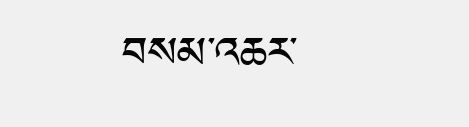བསམ་འཆར་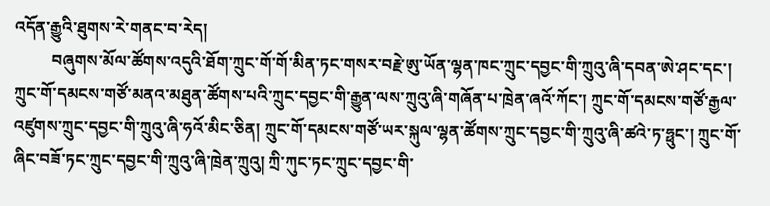འདོན་རྒྱུའི་ཐུགས་རེ་གནང་བ་རེད།
         བཞུགས་མོལ་ཚོགས་འདུའི་ཐོག་ཀྲུང་གོ་གོ་མིན་ཏང་གསར་བརྗེ་ཨུ་ཡོན་ལྷན་ཁང་ཀྲུང་དབྱང་གི་ཀྲུའུ་ཞི་དབན་ཨེ་ཤང་དང་། ཀྲུང་གོ་དམངས་གཙོ་མནའ་མཐུན་ཚོགས་པའི་ཀྲུང་དབྱང་གི་རྒྱུན་ལས་ཀྲུའུ་ཞི་གཞོན་པ་ཁྲེན་ཞའོ་ཀོང་། ཀྲུང་གོ་དམངས་གཙོ་རྒྱལ་འཛུགས་ཀྲུང་དབྱང་གི་ཀྲུའུ་ཞི་ཧའོ་མིང་ཅིན། ཀྲུང་གོ་དམངས་གཙོ་ཡར་སྐུལ་ལྷན་ཚོགས་ཀྲུང་དབྱང་གི་ཀྲུའུ་ཞི་ཚའེ་ཏ་ཧྥུང་། ཀྲུང་གོ་ཞིང་བཟོ་ཏང་ཀྲུང་དབྱང་གི་ཀྲུའུ་ཞི་ཁྲེན་ཀྲུའུ། ཀྲི་ཀུང་ཏང་ཀྲུང་དབྱང་གི་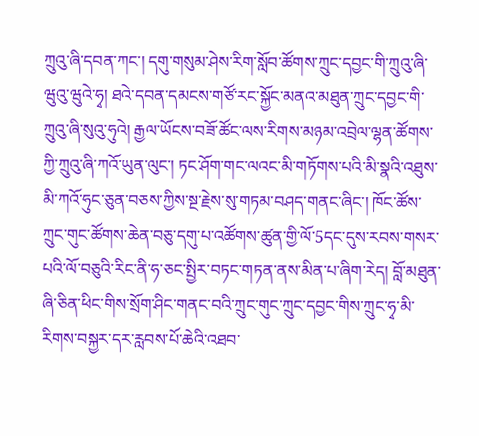ཀྲུའུ་ཞི་དབན་ཀང་། དགུ་གསུམ་ཤེས་རིག་སློབ་ཚོགས་ཀྲུང་དབྱང་གི་ཀྲུའུ་ཞི་ཝུའུ་ཝུའེ་ཧྭ། ཐའེ་དབན་དམངས་གཙོ་རང་སྐྱོང་མནའ་མཐུན་ཀྲུང་དབྱང་གི་ཀྲུའུ་ཞི་སུའུ་ཧུའེ། རྒྱལ་ཡོངས་བཟོ་ཚོང་ལས་རིགས་མཉམ་འབྲེལ་ལྷན་ཚོགས་ཀྱི་ཀྲུའུ་ཞི་ཀའོ་ཡུན་ལུང་། ཏང་ཤོག་གང་ལའང་མི་གཏོགས་པའི་མི་སྣའི་འཐུས་མི་ཀའོ་ཧུང་ཅུན་བཅས་ཀྱིས་སྔ་རྗེས་སུ་གཏམ་བཤད་གནང་ཞིང་། ཁོང་ཚོས་ཀྲུང་གུང་ཚོགས་ཆེན་བཅུ་དགུ་པ་འཚོགས་ཚུན་གྱི་ལོ་5དང་དུས་རབས་གསར་པའི་ལོ་བཅུའི་རིང་ནི་ཧ་ཅང་སྤྱིར་བཏང་གཏན་ནས་མིན་པ་ཞིག་རེད། བློ་མཐུན་ཞི་ཅིན་ཕིང་གིས་སྲོག་ཤིང་གནང་བའི་ཀྲུང་གུང་ཀྲུང་དབྱང་གིས་ཀྲུང་ཧྭ་མི་རིགས་བསྐྱར་དར་རླབས་པོ་ཆེའི་འཐབ་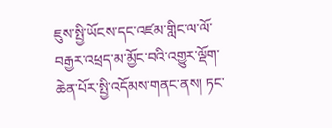ཇུས་སྤྱི་ཡོངས་དང་འཛམ་གླིང་ལ་ལོ་བརྒྱར་འཕྲད་མ་མྱོང་བའི་འགྱུར་ལྡོག་ཆེན་པོར་སྤྱི་འདོམས་གནང་ནས། ཏང་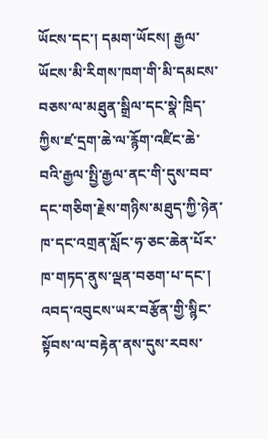ཡོངས་དང་། དམག་ཡོངས། རྒྱལ་ཡོངས་མི་རིགས་ཁག་གི་མི་དམངས་བཅས་ལ་མཐུན་སྒྲིལ་དང་སྣེ་ཁྲིད་ཀྱིས་ཛ་དྲག་ཆེ་ལ་རྙོག་འཛིང་ཆེ་བའི་རྒྱལ་སྤྱི་རྒྱལ་ནང་གི་དུས་བབ་དང་གཅིག་རྗེས་གཉིས་མཐུད་ཀྱི་ཉེན་ཁ་དང་འགྲན་སློང་ཧ་ཅང་ཆེན་པོར་ཁ་གཏད་ནུས་ལྡན་བཅག་པ་དང་། འབད་འབུངས་ཡར་བརྩོན་གྱི་སྙིང་སྟོབས་ལ་བརྟེན་ནས་དུས་རབས་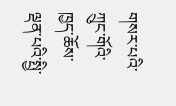གསར་པའི་ཀྲུང་གོའི་ཁྱད་ཆོས་ལྡན་པའི་སྤྱི་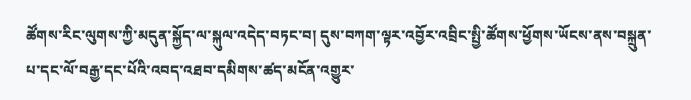ཚོགས་རིང་ལུགས་ཀྱི་མདུན་སྐྱོད་ལ་སྐུལ་འདེད་བཏང་བ། དུས་བཀག་ལྟར་འབྱོར་འབྲིང་སྤྱི་ཚོགས་ཕྱོགས་ཡོངས་ནས་བསྐྲུན་པ་དང་ལོ་བརྒྱ་དང་པོའི་འབད་འཐབ་དམིགས་ཚད་མངོན་འགྱུར་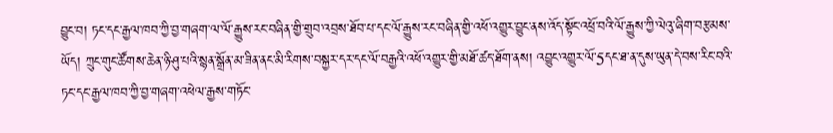བྱུང་བ། ཏང་དང་རྒྱལ་ཁབ་ཀྱི་བྱ་གཞག་ལ་ལོ་རྒྱུས་རང་བཞིན་གྱི་གྲུབ་འབྲས་ཐོབ་པ་དང་ལོ་རྒྱུས་རང་བཞིན་གྱི་འཕོ་འགྱུར་བྱུང་ནས་འོད་སྟོང་འཕྲོ་བའི་ལོ་རྒྱུས་ཀྱི་ལེའུ་ཞིག་བརྩམས་ཡོད། ཀྲུང་གུང་ཚོགས་ཆེན་ཉི་ཤུ་པའི་སྙན་སྒྲོན་མ་ཟིན་ནང་མི་རིགས་བསྐྱར་དར་དང་ལོ་བརྒྱའི་འཕོ་འགྱུར་གྱི་མཐོ་ཚད་ཐོག་ནས། འབྱུང་འགྱུར་ལོ་5དང་ཐ་ན་དུས་ཡུན་དེ་བས་རིང་བའི་ཏང་དང་རྒྱལ་ཁབ་ཀྱི་བྱ་གཞག་འཕེལ་རྒྱས་གཏོང་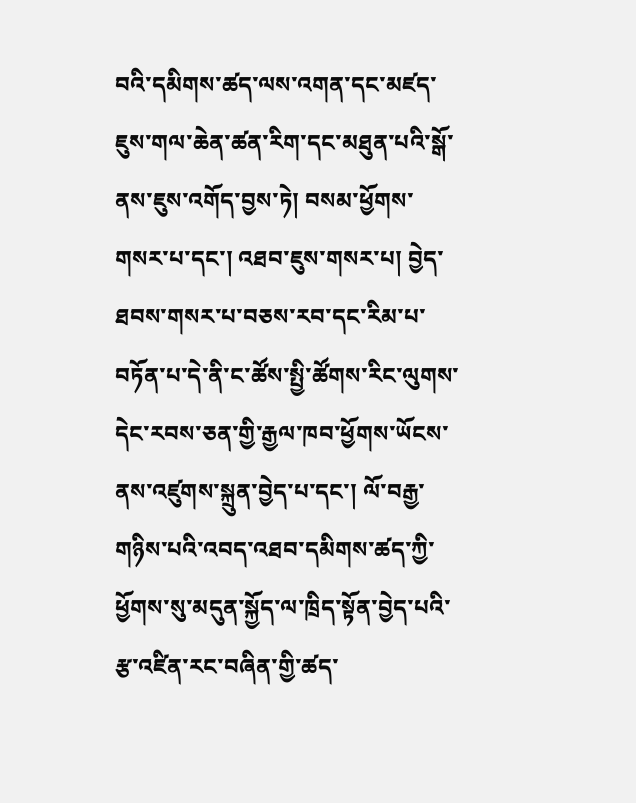བའི་དམིགས་ཚད་ལས་འགན་དང་མཛད་ཇུས་གལ་ཆེན་ཚན་རིག་དང་མཐུན་པའི་སྒོ་ནས་ཇུས་འགོད་བྱས་ཏེ། བསམ་ཕྱོགས་གསར་པ་དང་། འཐབ་ཇུས་གསར་པ། བྱེད་ཐབས་གསར་པ་བཅས་རབ་དང་རིམ་པ་བཏོན་པ་དེ་ནི་ང་ཚོས་སྤྱི་ཚོགས་རིང་ལུགས་དེང་རབས་ཅན་གྱི་རྒྱལ་ཁབ་ཕྱོགས་ཡོངས་ནས་འཛུགས་སྐྲུན་བྱེད་པ་དང་། ལོ་བརྒྱ་གཉིས་པའི་འབད་འཐབ་དམིགས་ཚད་ཀྱི་ཕྱོགས་སུ་མདུན་སྐྱོད་ལ་ཁྲིད་སྟོན་བྱེད་པའི་རྩ་འཛིན་རང་བཞིན་གྱི་ཚད་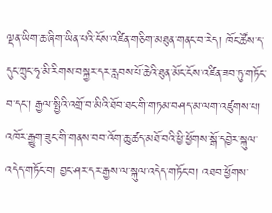ལྡན་ཡིག་ཆ་ཞིག་ཡིན་པའི་ངོས་འཛིན་གཅིག་མཐུན་གནང་བ་རེད། ཁོང་ཚོས་ད་དུང་ཀྲུང་ཧྭ་མི་རིགས་བསྐྱར་དར་རླབས་པོ་ཆེའི་ཐུན་མོང་ངོས་འཛིན་ཟབ་ཏུ་གཏོང་བ་དང་། རྒྱལ་སྤྱིའི་འགྲོ་བ་མིའི་ཐོབ་ཐང་གི་གཏམ་བཤད་མ་ལག་འཛུགས་པ། འཁོར་རྒྱུག་ཟུང་གི་གནས་བབ་འོག་ཆུ་ཚད་མཐོ་བའི་ཕྱི་ཕྱོགས་སྒོ་དབྱེར་སྐུལ་འདེད་གཏོང་བ། བྱང་ཤར་དར་རྒྱས་ལ་སྐུལ་འདེད་གཏོང་བ། འཐབ་ཕྱོགས་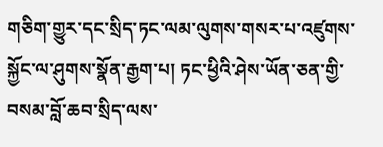གཅིག་གྱུར་དང་སྲིད་ཏང་ལམ་ལུགས་གསར་པ་འཛུགས་སྐྱོང་ལ་ཤུགས་སྣོན་རྒྱག་པ། ཏང་ཕྱིའི་ཤེས་ཡོན་ཅན་གྱི་བསམ་བློ་ཆབ་སྲིད་ལས་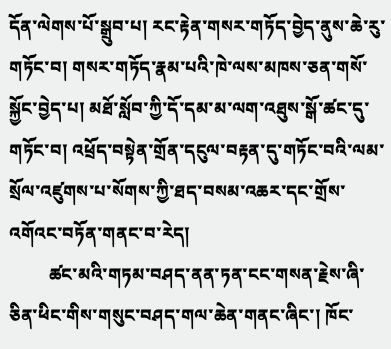དོན་ལེགས་པོ་སྒྲུབ་པ། རང་རྟེན་གསར་གཏོད་བྱེད་ནུས་ཆེ་རུ་གཏོང་བ། གསར་གཏོད་རྣམ་པའི་ཁེ་ལས་མཁས་ཅན་གསོ་སྐྱོང་བྱེད་པ། མཐོ་སློབ་ཀྱི་དོ་དམ་མ་ལག་འཐུས་སྒོ་ཚང་དུ་གཏོང་བ། འཕྲོད་བསྟེན་གྲོན་དངུལ་བརྟན་དུ་གཏོང་བའི་ལམ་སྲོལ་འཛུགས་པ་སོགས་ཀྱི་ཐད་བསམ་འཆར་དང་གྲོས་འགོའང་བཏོན་གནང་བ་རེད།
         ཚང་མའི་གཏམ་བཤད་ནན་ཏན་ངང་གསན་རྗེས་ཞི་ཅིན་ཕིང་གིས་གསུང་བཤད་གལ་ཆེན་གནང་ཞིང་། ཁོང་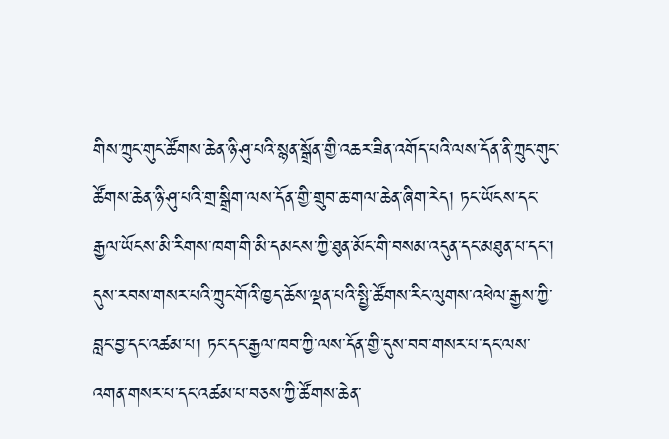གིས་ཀྲུང་གུང་ཚོགས་ཆེན་ཉི་ཤུ་པའི་སྙན་སྒྲོན་གྱི་འཆར་ཟིན་འགོད་པའི་ལས་དོན་ནི་ཀྲུང་གུང་ཚོགས་ཆེན་ཉི་ཤུ་པའི་གྲ་སྒྲིག་ལས་དོན་གྱི་གྲུབ་ཆ་གལ་ཆེན་ཞིག་རེད། ཏང་ཡོངས་དང་རྒྱལ་ཡོངས་མི་རིགས་ཁག་གི་མི་དམངས་ཀྱི་ཐུན་མོང་གི་བསམ་འདུན་དང་མཐུན་པ་དང་། དུས་རབས་གསར་པའི་ཀྲུང་གོའི་ཁྱད་ཆོས་ལྡན་པའི་སྤྱི་ཚོགས་རིང་ལུགས་འཕེལ་རྒྱས་ཀྱི་བླང་བྱ་དང་འཚམ་པ། ཏང་དང་རྒྱལ་ཁབ་ཀྱི་ལས་དོན་གྱི་དུས་བབ་གསར་པ་དང་ལས་འགན་གསར་པ་དང་འཚམ་པ་བཅས་ཀྱི་ཚོགས་ཆེན་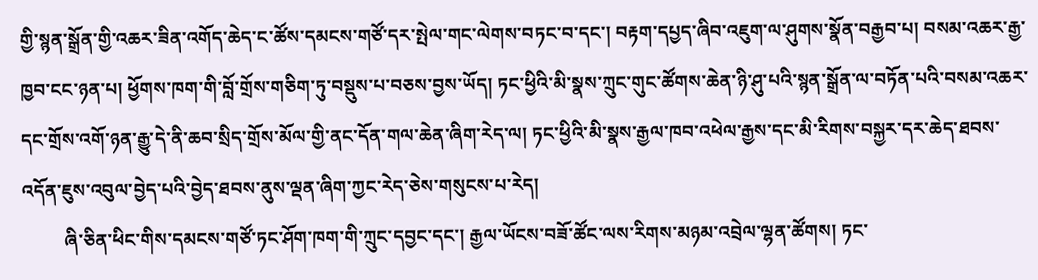གྱི་སྙན་སྒྲོན་གྱི་འཆར་ཟིན་འགོད་ཆེད་ང་ཚོས་དམངས་གཙོ་དར་སྤེལ་གང་ལེགས་བཏང་བ་དང་། བརྟག་དཔྱད་ཞིབ་འཇུག་ལ་ཤུགས་སྣོན་བརྒྱབ་པ། བསམ་འཆར་རྒྱ་ཁྱབ་ངང་ཉན་པ། ཕྱོགས་ཁག་གི་བློ་གྲོས་གཅིག་ཏུ་བསྡུས་པ་བཅས་བྱས་ཡོད། ཏང་ཕྱིའི་མི་སྣས་ཀྲུང་གུང་ཚོགས་ཆེན་ཉི་ཤུ་པའི་སྙན་སྒྲོན་ལ་བཏོན་པའི་བསམ་འཆར་དང་གྲོས་འགོ་ཉན་རྒྱུ་དེ་ནི་ཆབ་སྲིད་གྲོས་མོལ་གྱི་ནང་དོན་གལ་ཆེན་ཞིག་རེད་ལ། ཏང་ཕྱིའི་མི་སྣས་རྒྱལ་ཁབ་འཕེལ་རྒྱས་དང་མི་རིགས་བསྐྱར་དར་ཆེད་ཐབས་འདོན་ཇུས་འབུལ་བྱེད་པའི་བྱེད་ཐབས་ནུས་ལྡན་ཞིག་ཀྱང་རེད་ཅེས་གསུངས་པ་རེད།
         ཞི་ཅིན་ཕིང་གིས་དམངས་གཙོ་ཏང་ཤོག་ཁག་གི་ཀྲུང་དབྱང་དང་། རྒྱལ་ཡོངས་བཟོ་ཚོང་ལས་རིགས་མཉམ་འབྲེལ་ལྷན་ཚོགས། ཏང་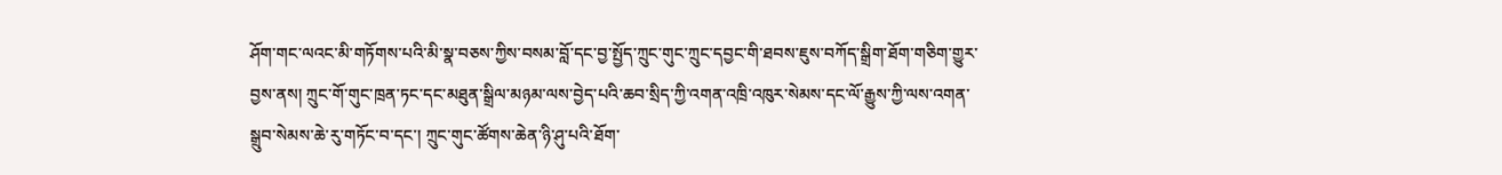ཤོག་གང་ལའང་མི་གཏོགས་པའི་མི་སྣ་བཅས་ཀྱིས་བསམ་བློ་དང་བྱ་སྤྱོད་ཀྲུང་གུང་ཀྲུང་དབྱང་གི་ཐབས་ཇུས་བཀོད་སྒྲིག་ཐོག་གཅིག་གྱུར་བྱས་ནས། ཀྲུང་གོ་གུང་ཁྲན་ཏང་དང་མཐུན་སྒྲིལ་མཉམ་ལས་བྱེད་པའི་ཆབ་སྲིད་ཀྱི་འགན་འཁྲི་འཁུར་སེམས་དང་ལོ་རྒྱུས་ཀྱི་ལས་འགན་སྒྲུབ་སེམས་ཆེ་རུ་གཏོང་བ་དང་། ཀྲུང་གུང་ཚོགས་ཆེན་ཉི་ཤུ་པའི་ཐོག་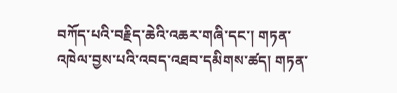བཀོད་པའི་བརྗིད་ཆེའི་འཆར་གཞི་དང་། གཏན་འཁེལ་བྱས་པའི་འབད་འཐབ་དམིགས་ཚད། གཏན་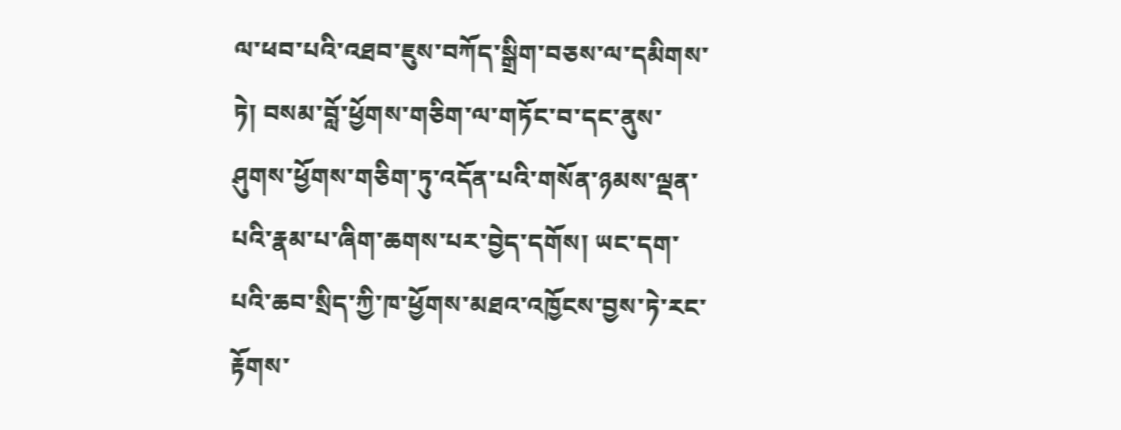ལ་ཕབ་པའི་འཐབ་ཇུས་བཀོད་སྒྲིག་བཅས་ལ་དམིགས་ཏེ། བསམ་བློ་ཕྱོགས་གཅིག་ལ་གཏོང་བ་དང་ནུས་ཤུགས་ཕྱོགས་གཅིག་ཏུ་འདོན་པའི་གསོན་ཉམས་ལྡན་པའི་རྣམ་པ་ཞིག་ཆགས་པར་བྱེད་དགོས། ཡང་དག་པའི་ཆབ་སྲིད་ཀྱི་ཁ་ཕྱོགས་མཐའ་འཁྱོངས་བྱས་ཏེ་རང་རྟོགས་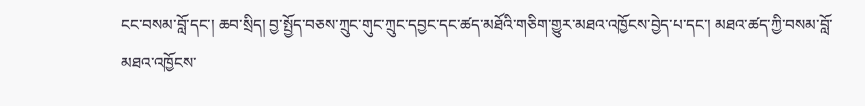ངང་བསམ་བློ་དང་། ཆབ་སྲིད། བྱ་སྤྱོད་བཅས་ཀྲུང་གུང་ཀྲུང་དབྱང་དང་ཚད་མཐོའི་གཅིག་གྱུར་མཐའ་འཁྱོངས་བྱེད་པ་དང་། མཐའ་ཚད་ཀྱི་བསམ་བློ་མཐའ་འཁྱོངས་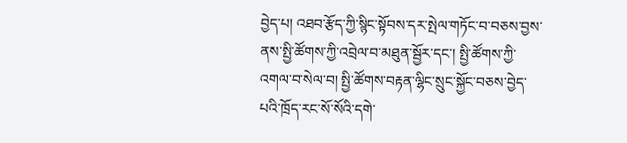བྱེད་པ། འཐབ་རྩོད་ཀྱི་སྙིང་སྟོབས་དར་སྤེལ་གཏོང་བ་བཅས་བྱས་ནས་སྤྱི་ཚོགས་ཀྱི་འབྲེལ་བ་མཐུན་སྦྱོར་དང་། སྤྱི་ཚོགས་ཀྱི་འགལ་བ་སེལ་བ། སྤྱི་ཚོགས་བརྟན་ལྷིང་སྲུང་སྐྱོང་བཅས་བྱེད་པའི་ཁྲོད་རང་སོ་སོའི་དགེ་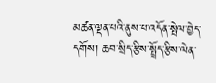མཚན་ལྡན་པའི་ནུས་པ་འདོན་སྤེལ་བྱེད་དགོས། ཆབ་སྲིད་རྩིས་སྤྲོད་རྩིས་ལེན་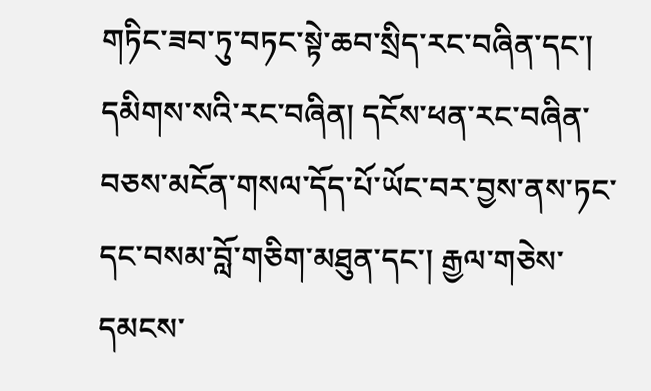གཏིང་ཟབ་ཏུ་བཏང་སྟེ་ཆབ་སྲིད་རང་བཞིན་དང་། དམིགས་སའི་རང་བཞིན། དངོས་ཕན་རང་བཞིན་བཅས་མངོན་གསལ་དོད་པོ་ཡོང་བར་བྱས་ནས་ཏང་དང་བསམ་བློ་གཅིག་མཐུན་དང་། རྒྱལ་གཅེས་དམངས་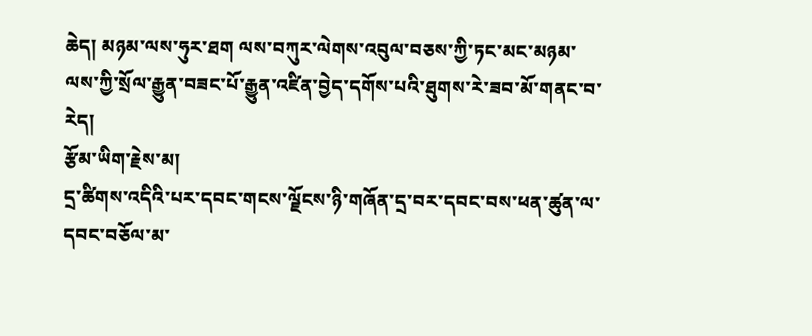ཆེད། མཉམ་ལས་ཧུར་ཐག ལས་བཀུར་ལེགས་འབུལ་བཅས་ཀྱི་ཏང་མང་མཉམ་ལས་ཀྱི་སྲོལ་རྒྱུན་བཟང་པོ་རྒྱུན་འཛིན་བྱེད་དགོས་པའི་ཐུགས་རེ་ཟབ་མོ་གནང་བ་རེད།
རྩོམ་ཡིག་རྗེས་མ།
དྲ་ཚིགས་འདིའི་པར་དབང་གངས་ལྗོངས་ཉི་གཞོན་དྲ་བར་དབང་བས་ཕན་ཚུན་ལ་དབང་བཅོལ་མ་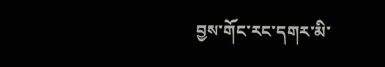བྱས་གོང་རང་དགར་མི་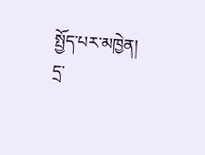སྤྱོད་པར་མཁྱེན།
དྲ་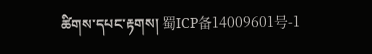ཚིགས་དཔང་རྟགས། 蜀ICP备14009601号-1